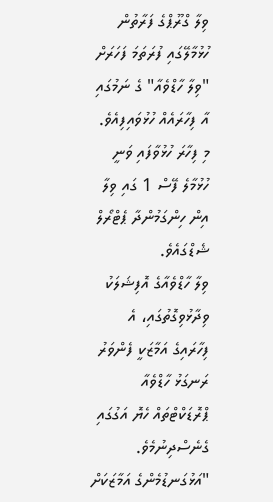ވިލާ ގްރޫޕްގެ ފަރާތުން ހުޅުމާލޭގައި ފުރަތަމަ ފަހަރަށް "ވިލާ ހާޑްވެއާ" ގެ ނަމުގައި އާ ފިހާރައެއް ހުޅުވައިފިއެވެ. މި ފިހާރަ ހުޅުވާފައި ވަނީ ހުޅުމާލެ ފޭސް 1 ގައި ވިލާ އިން ހިންގަމުންދާ ޕެޓްރޯލް ޝެޑްގައެވެ.
ވިލާ ހާޑްވެއާގެ އޮފިޝަލަކު ވިދާޅުވިގޮތުގައި، އެ ފިހާރައިގެ އަމާޒަކީ ފެންވަރު ރަނގަޅު ހާޑްވެއާ ޕްރޮޑަކްޓްތައް ހެޔޮ އަގުގައި ގެނެސްދިނުމެވެ. "އަޅުގަނޑުމެންގެ އަމާޒަކަށް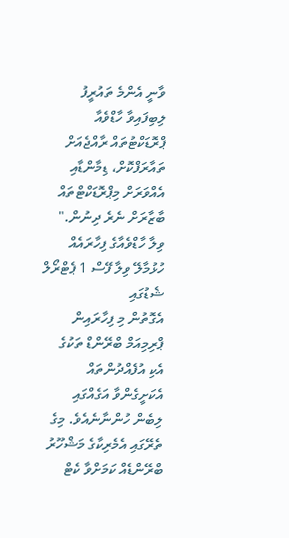ވާނީ އެންމެ ތައުރީފު ލިބިފައިވާ ހާޑްވެއާ ޕްރޮޑަކްޓުތައް ރާއްޖެއަށް ތައާރަފްކޮށް، ޑިމާންޑާއި އެއްވަރަށް މިޕްރޮޑަކްޓްތައް ބާޒާރަށް ނެރެ ދިނުން."
ވިލާ ހާޑްވެއާގެ ފިހާރައެއް ހުޅުމާލޭ ވިލާ ފޭސް 1 ޕެޓްރޯލް ޝެޑުގައި
އެގޮތުން މި ފިހާރައިން ޕްރިމިއަމް ބްރޭންޑް ތަކުގެ އެކި އުފެއްދުންތައް އެކަށީގެންވާ އަގެއްގައި ލިބެން ހުންނާނެއެވެ. މިގެ ތެރޭގައި އެމެރިކާގެ މަޝްހޫރު ބްރޭންޑެއް ކަމަށްވާ ކެޓް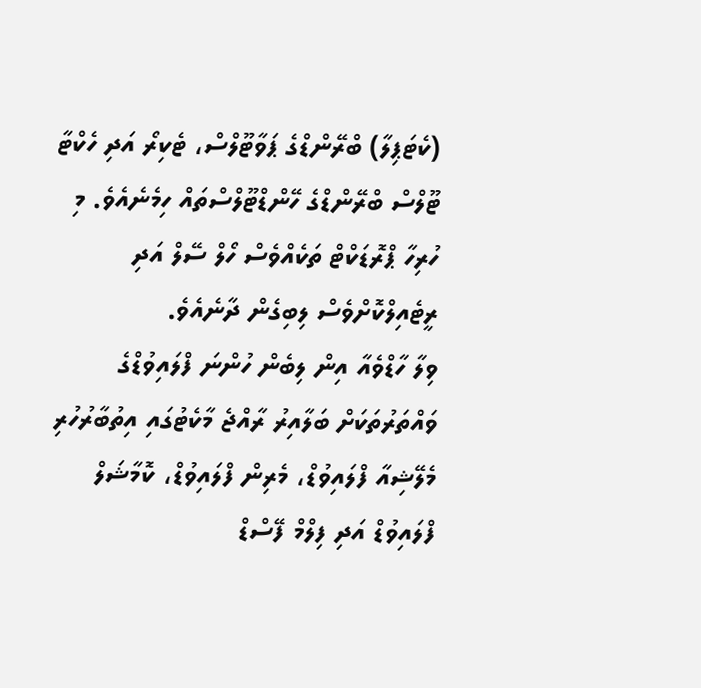(ކެޓަޕިލާ) ބްރޭންޑްގެ ޕަވާޓޫލްސް، ޓެކިރޯ އަދި ހެކްޓާ ޓޫލްސް ބްރޭންޑްގެ ހޭންޑްޓޫލްސްތައް ހިމެނެއެވެ. މި ހުރިހާ ޕްރޮޑަކްޓް ތަކެއްވެސް ހޯލް ސޭލް އަދި ރީޓެއިލްކޮށްވެސް ލިބިގެން ދާނެއެވެ.
ވިލާ ހާޑްވެއާ އިން ލިބެން ހުންނަ ފްލައިވުޑްގެ ވައްތަރުތަކަށް ބަލާއިރު ރާއްޖެ މާކެޓުގައި އިތުބާރުހުރި މެލޭޝިއާ ފްލައިވުޑް، މެރިން ފްލައިވުޑް، ކޮމާޝަލް ފްލައިވުޑް އަދި ފިލްމް ފޭސްޑް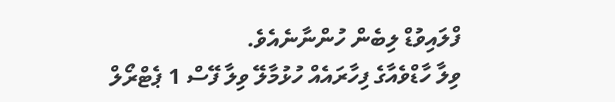ފްލައިވުޑް ލިބެން ހުންނާނެއެވެ.
ވިލާ ހާޑްވެއާގެ ފިހާރައެއް ހުޅުމާލޭ ވިލާ ފޭސް 1 ޕެޓްރޯލް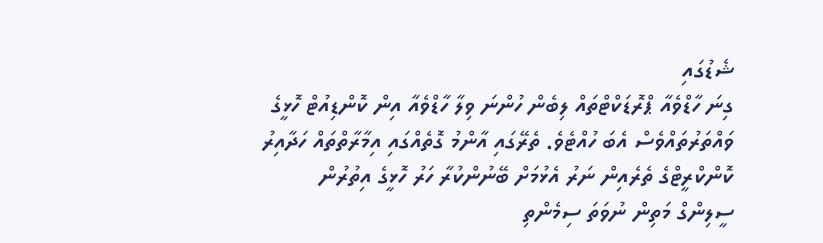ޝެޑުގައި
ގިނަ ހާޑްވެއާ ޕްރޮޑަކްޓްތައް ލިބެން ހުންނަ ވިލާ ހާޑްވެއާ އިން ކޮންޑިއުޓް ހޮޅީގެ ވައްތަރުތައްވެސް އެބަ ހުއްޓެވެ. ތެރޭގައި އާންމު ގޮތެއްގައި އިމާރާތްތައް ހަދާއިރު ކޮންކްރީޓްގެ ތެރެއިން ނަރު އެޅުމަށް ބޭނުންކުރާ ހަރު ހޮޅީގެ އިތުރުން ސީލިންގް މަތިން ނުވަތަ ސިމެންތި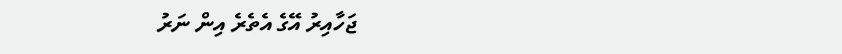ޖަހާއިރު އޭގެ އެތެރެ އިން ނަރު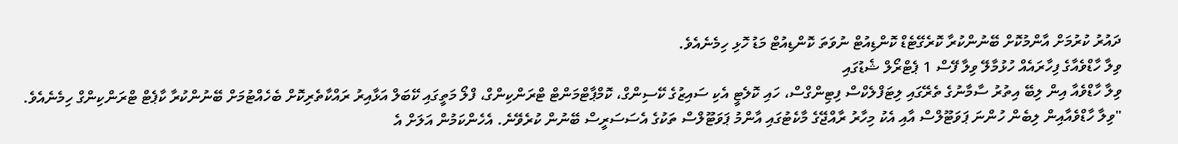ދައުރު ކުރުމަށް އާންމުކޮށް ބޭނުންކުރާ ކޮރެގޭޓެޑް ކޮންޑިއުޓް ނުވަތަ ކޮންޑިއުޓް މަޑު ހޮޅި ހިމެނެއެވެ.
ވިލާ ހާޑްވެއާގެ ފިހާރައެއް ހުޅުމާލޭ ވިލާ ފޭސް 1 ޕެޓްރޯލް ޝެޑުގައި
ވިލާ ހާޑްވެއާ އިން ލިބޭ އިތުރު ސާމާނުގެ ތެރޭގައި ލިޓަފްލެކްސް ފިޓިންގްސް، ހައި ކޮލެޓީ އެކި ސައިޒުގެ ކޭސިންގް، ކޮމްޕާޓްމަންޓް ޓްރަންކިންގް، ފްލޯ މަތީގައި ކޭބަލް އަޅާއިރު ރައްކާތެރިކޮށް ބެހެއްޓުމަށް ބޭނުންކުރާ ކާޕެޓް ޓްރަންކިންގް ހިމެނެއެވެ.
"ވިލާ ހާޑްވެއާއިން ލިބެން ހުންނަ ޕަވަޓޫލްސް އާއި އެކު މިހާރު ރާއްޖޭގެ މާކެޓުގައި އާންމު ޕަވަޓޫލްސް ތަކުގެ އެސަސަރީސް ބޭނުން ކުރެވޭނެ. އެހެންކަމުން އަލަށް އެ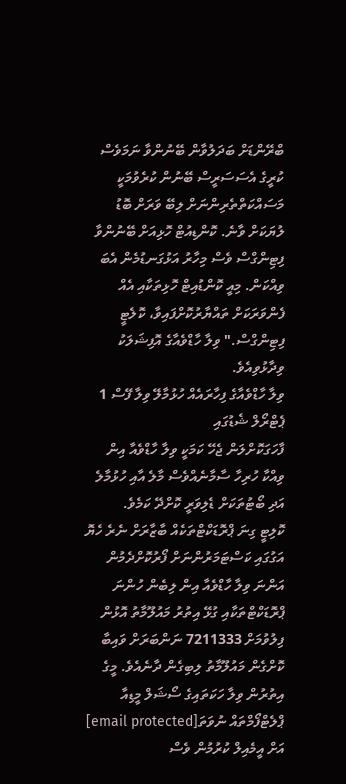ބްރޭންޑަށް ބަދަލުވާން ބޭނުންވާ ނަމަވެސް ކުރީގެ އެސަސަރީސް ބޭނުން ކުރެވުމަކީ މަސައްކަތްތެރިންނަށް ލިބޭ ވަރަށް ބޮޑު ލުޔަކަށް ވާނެ. ކޮންޑިއުޓް ހޮޅިއަށް ބޭނުންވާ ފިޓިންގްސް ވެސް މިހާރު އަޅުގަނޑުމެން އެބަ ވިއްކަން. މިއީ ކޮންޑުއިޓް ހޮޅިތަކާއި އެއް ފެންވަރަކަށް ތައްޔާރުކޮށްފައިވާ، ކޮލެޓީ ފިޓިންގްސް." ވިލާ ހާޑްވެއާގެ އޮފިޝަލަކު ވިދާޅުވިއެވެ.
ވިލާ ހާޑްވެއާގެ ފިހާރައެއް ހުޅުމާލޭ ވިލާ ފޭސް 1 ޕެޓްރޯލް ޝެޑުގައި
ފާހަގަކޮށްލަން ޖެހޭ ކަމަކީ ވިލާ ހާޑްވެއާ އިން ވިއްކާ ހުރިހާ ސާމާނެއްވެސް މާލެ އާއި ހުޅުމާލެ އަދި ބޯޓުތަކަށް ޑެލިވަރީ ކޮށްދޭ ކަމެވެ.
ކޮލިޓީ ގިނަ ޕްރޮޑަކްޓްތަކެއް ބާޒާރަށް ނެރެ ހެޔޮ އަގުގައި ކަސްޓަމަރުންނަށް ފޯރުކޮށްދެމުން އަންނަ ވިލާ ހާޑްވެއާ އިން ލިބެން ހުންނަ ޕްރޮޑަކްޓްތަކާއި ގުޅޭ އިތުރު މައުލޫމާތު އޮޅުން ފިލުވުމަށް 7211333 ނަންބަރަށް ވައިބާ ކޮށްގެން މައުލޫމާތު ލިބިގެން ދާނެއެވެ. މީގެ އިތުރުން ވިލާ ހަކަތައިގެ ސޯޝަލް މީޑިއާ ޕްލެޓްފޯމްތައް ނުވަތަ[email protected] އަށް އީމެއިލް ކުރުމުން ވެސް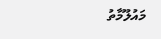މައުލޫމާތު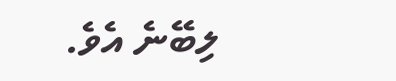ލިބޭނެ އެވެ.